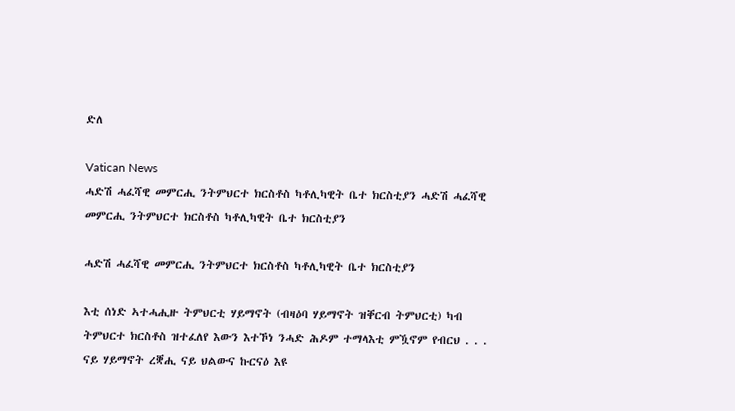ድለ

Vatican News
ሓድሽ ሓፈሻዊ መምርሒ ንትምህርተ ክርስቶስ ካቶሊካዊት ቤተ ክርስቲያን ሓድሽ ሓፈሻዊ መምርሒ ንትምህርተ ክርስቶስ ካቶሊካዊት ቤተ ክርስቲያን

ሓድሽ ሓፈሻዊ መምርሒ ንትምህርተ ክርስቶስ ካቶሊካዊት ቤተ ክርስቲያን

እቲ ሰነድ ኣተሓሒዙ ትምህርቲ ሃይማኖት (ብዛዕባ ሃይማኖት ዝቐርብ ትምህርቲ) ካብ ትምህርተ ክርስቶስ ዝተፈለየ እውን እተኾነ ንሓድ ሕዶም ተማላእቲ ምዃኖም የብርህ . . . ናይ ሃይማኖት ረቛሒ ናይ ህልውና ኩርናዕ እዩ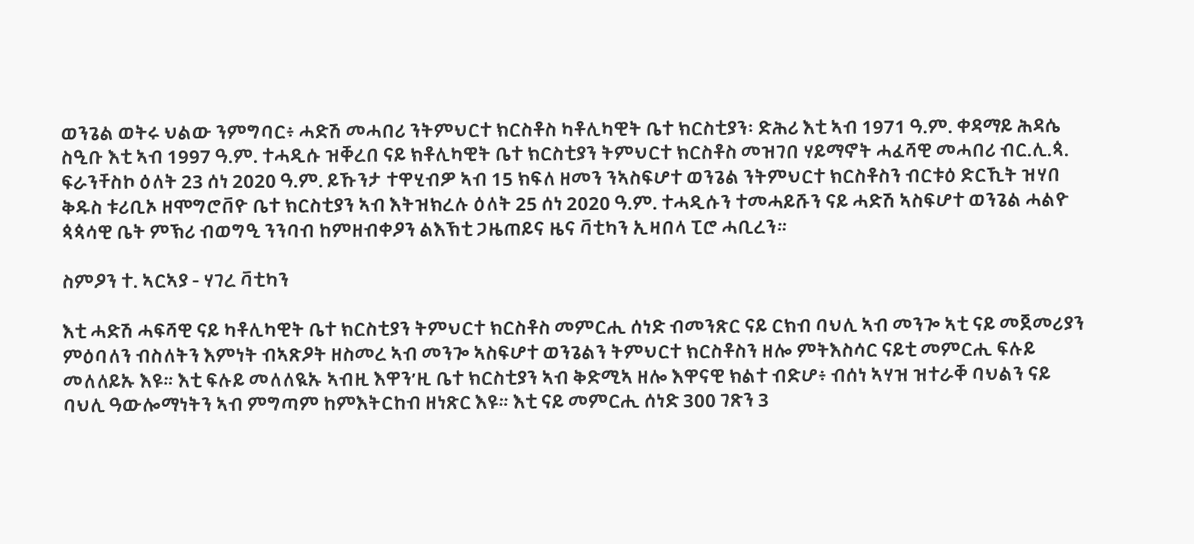ወንጌል ወትሩ ህልው ንምግባር፥ ሓድሽ መሓበሪ ንትምህርተ ክርስቶስ ካቶሊካዊት ቤተ ክርስቲያን፡ ድሕሪ እቲ ኣብ 1971 ዓ.ም. ቀዳማይ ሕዳሴ ስዒቡ እቲ ኣብ 1997 ዓ.ም. ተሓዲሱ ዝቐረበ ናይ ክቶሊካዊት ቤተ ክርስቲያን ትምህርተ ክርስቶስ መዝገበ ሃይማኖት ሓፈሻዊ መሓበሪ ብር.ሊ.ጳ. ፍራንቸስኮ ዕለት 23 ሰነ 2020 ዓ.ም. ይኹንታ ተዋሂብዎ ኣብ 15 ክፍለ ዘመን ንኣስፍሆተ ወንጌል ንትምህርተ ክርስቶስን ብርቱዕ ድርኺት ዝሃበ ቅዱስ ቱሪቢኦ ዘሞግሮቨዮ ቤተ ክርስቲያን ኣብ እትዝክረሉ ዕለት 25 ሰነ 2020 ዓ.ም. ተሓዲሱን ተመሓይሹን ናይ ሓድሽ ኣስፍሆተ ወንጌል ሓልዮ ጳጳሳዊ ቤት ምኽሪ ብወግዒ ንንባብ ከምዘብቀዖን ልእኽቲ ጋዜጠይና ዜና ቫቲካን ኢዛበላ ፒሮ ሓቢረን።

ስምዖን ተ. ኣርኣያ - ሃገረ ቫቲካን

እቲ ሓድሽ ሓፍሻዊ ናይ ካቶሊካዊት ቤተ ክርስቲያን ትምህርተ ክርስቶስ መምርሒ ሰነድ ብመንጽር ናይ ርክብ ባህሊ ኣብ መንጐ ኣቲ ናይ መጀመሪያን ምዕባለን ብስለትን እምነት ብኣጽዖት ዘስመረ ኣብ መንጐ ኣስፍሆተ ወንጌልን ትምህርተ ክርስቶስን ዘሎ ምትእስሳር ናይቲ መምርሒ ፍሉይ መለለይኡ እዩ። እቲ ፍሉይ መለለዪኡ ኣብዚ እዋን’ዚ ቤተ ክርስቲያን ኣብ ቅድሚኣ ዘሎ እዋናዊ ክልተ ብድሆ፥ ብሰነ ኣሃዝ ዝተራቐ ባህልን ናይ ባህሊ ዓውሎማነትን ኣብ ምግጣም ከምእትርከብ ዘነጽር እዩ። እቲ ናይ መምርሒ ሰነድ 300 ገጽን 3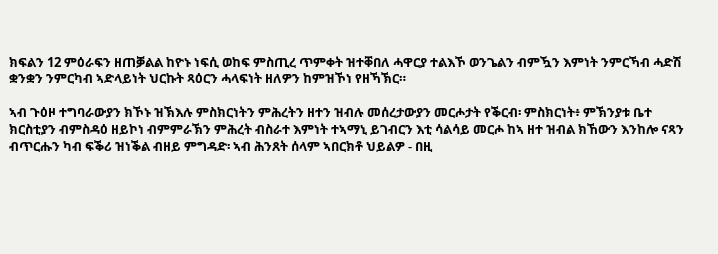ክፍልን 12 ምዕራፍን ዘጠቓልል ከዮኑ ነፍሲ ወከፍ ምስጢረ ጥምቀት ዝተቐበለ ሓዋርያ ተልእኾ ወንጌልን ብምዃን እምነት ንምርኻብ ሓድሽ ቋንቋን ንምርካብ ኣድላይነት ህርኩት ጻዕርን ሓላፍነት ዘለዎን ከምዝኾነ የዘኻኽር።

ኣብ ጉዕዞ ተግባራውያን ክኾኑ ዝኽእሉ ምስክርነትን ምሕረትን ዘተን ዝብሉ መሰረታውያን መርሖታት የቕርብ፡ ምስክርነት፥ ምኽንያቱ ቤተ ክርስቲያን ብምስዳዕ ዘይኮነ ብምምራኽን ምሕረት ብስራተ እምነት ተኣማኒ ይገብርን እቲ ሳልሳይ መርሖ ከኣ ዘተ ዝብል ክኸውን እንከሎ ናጻን ብጥርሑን ካብ ፍቕሪ ዝነቕል ብዘይ ምግዳድ፡ ኣብ ሕንጸት ሰላም ኣበርክቶ ህይልዎ - በዚ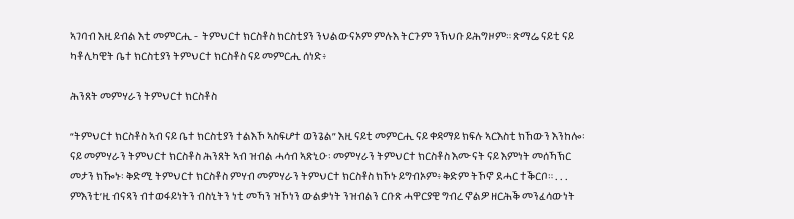ኣገባብ እዚ ይብል እቲ መምርሒ -  ትምህርተ ክርስቶስ ክርስቲያን ንህልውናኦም ምሉእ ትርጉም ንኽህቡ ይሕግዞም። ጽማሬ ናይቲ ናይ ካቶሊካዊት ቤተ ክርስቲያን ትምህርተ ክርስቶስ ናይ መምርሒ ሰነድ፥

ሕንጸት መምሃራን ትምህርተ ክርስቶስ

“ትምህርተ ክርስቶስ ኣብ ናይ ቤተ ክርስቲያን ተልእኾ ኣስፍሆተ ወንጌል” እዚ ናይቲ መምርሒ ናይ ቀዳማይ ክፍሉ ኣርእስቲ ክኸውን እንከሎ፡ ናይ መምሃራን ትምህርተ ክርስቶስ ሕንጸት ኣብ ዝብል ሓሳብ ኣጽኒዑ፡ መምሃራን ትምህርተ ክርስቶስ እሙናት ናይ እምነት መሰኻኽር መታን ክዀኑ፡ ቅድሚ ትምህርተ ክርስቶስ ምሃብ መምሃራን ትምህርተ ክርስቶስ ክኾኑ ይግብኦም፥ ቅድም ትኾኖ ደሓር ተቕርቦ። . . . ምእንቲ’ዚ ብናጻን ብተወፋይነትን ብስኒትን ነቲ መኻን ዝኾነን ውልቃነት ንዝብልን ርቡጽ ሓዋርያዊ ግብረ ኖልዎ ዘርሕቕ መንፈሳውነት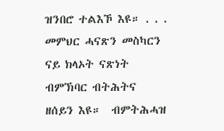ዝንበሮ ተልእኾ እዩ። . . . መምህር ሓናጽን መስካርን ናይ ክላኦት ናጽነት ብምኽባር ብትሕትና ዘሰይን እዩ።  ብምትሕሓዝ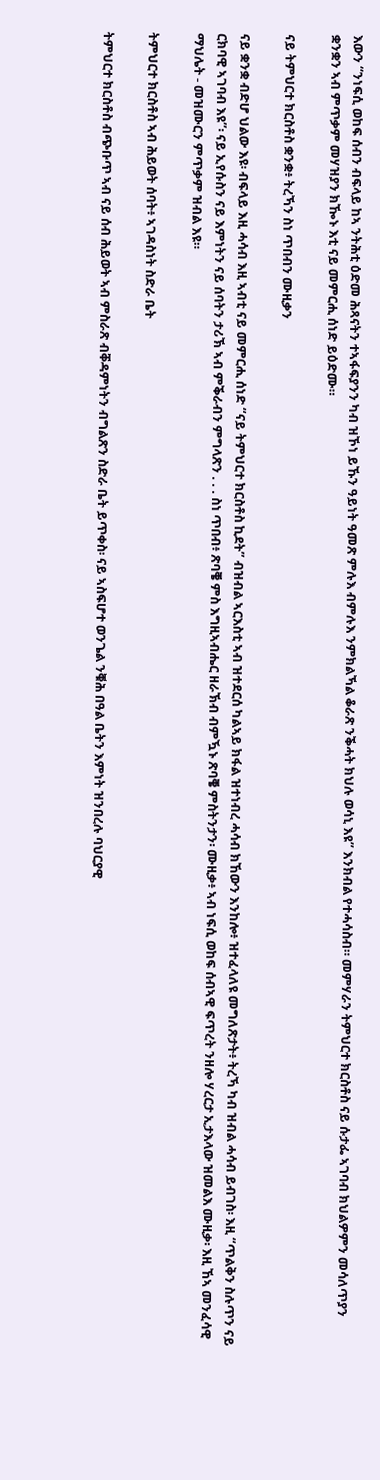እውን “ንነፍሲ ወከፍ ሰብን ብፍላይ ከኣ ንትሕቲ ዕድመ ሕጻናትን ተኣፋፍያንን ካብ ዝኾነ ይኹን ዓይነት ዓመጽ ምሉእ ብምሉእ ንምክልኻል ቆራጽ ንቕሓት ክህሉ ወሳኒ እዩ” እንክብል የተሓሳስብ። መምሃራን ትምህርተ ክርስቶስ ናይ ሱታፌ ኣገባብ ክህልዎምን መሳለጥያን ቋንቋን ኣብ ምጥቃም መሃዝያን ክዀኑ እቲ ናይ መምርሒ ሰነድ ይዕድሙ።

ናይ ትምህርተ ክርስቶስ ቋንቋ፥ ትረኻን ስነ ጥበብን ሙዚቃን

ናይ ቋንቋ ብድሆ ህልው እዩ፡ ብፍላይ እዚ ሓሳብ እዚ ኣብቲ ናይ መምርሒ ሰነድ “ናይ ትምህርተ ክርስቶስ ኪደት” ብዝብል ኣርእስቲ ኣብ ዝተደርሰ ካልኣይ ክፋል ዝተነብረ ሓሳብ ክኸውን እንከሎ፥ ዝተፈላለዩ መግለጽታት፥ ትረኻ ካብ ዝብል ሓሳብ ይብገስ፡ እዚ “ጥልቅን ስሉጥን ናይ ርክባዊ ኣገባብ እዩ”፡ ናይ ኢየሱስን ናይ እምነትን ናይ ሰባትን ታሪኽ ኣብ ምቕራብን ምግላጽን . . . ስነ ጥበብ፥ ጽባቔ ምስ እግዚኣብሔር ዘራኽብ ብምዃኑ ጽባቔ ምስትንታን፡ ሙዚቃ፥ ኣብ ነፍሲ ወከፍ ሰብኣዊ ፍጥረት ንዘሎ ሃረርታ ኢታእላው ዝመልእ ሙዚቃ፡ እዚ ኸኣ መንፈሳዊ ማህሌት - መዝሙርን ምጥቃም ዝብል እዩ።

ትምህርተ ክርስቶስ ኣብ ሕይወት ሰባት፥ ኣገዳስነት ስድራ ቤት

ትምህርተ ክርስቶስ ብጭቡጥ ኣብ ናይ ሰብ ሕይወት ኣብ ምስራጽ ብቐዳምነትን ብግልጽን ስድራ ቤት ይጥቀስ፡ ናይ ኣስፍሆተ ወንጌል ንቑሕ በዓል ቤትን እምነት ዝንበረሉ ባህርያዊ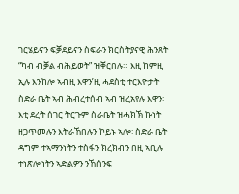ገርሄይናን ፍቓደይናን ስፍራን ክርስትያናዊ ሕንጸት “ካብ ብቓል ብሕይወት” ዝቐርበሉ። እዚ ከምዚ ኢሉ እንከሎ ኣብዚ እዋን’ዚ ሓደስቲ ተርእዮታት ስድራ ቤት ኣብ ሕብረተሰብ ኣብ ዝረአየሉ እዋን፡ እቲ ደረት ሰገር ትርጉም ስራቤት ዝሓክኽ ኩነት ዘጋጥመሉን እትራኸበሉን ኮይኑ ኣሎ፡ ስድራ ቤት ዳግም ተኣማንነትን ተስፋን ክረክብን በዚ ኣቢሉ ተነጽሎነትን ኣድልዎን ንኸሰንፍ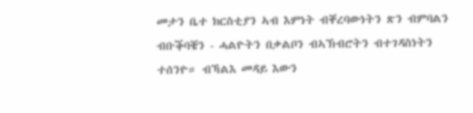መታን ቤተ ክርስቲያን ኣብ እምነት ብቐረባውነትን ጽን ብምባልን ብቡቕባቔን - ሓልዮትን በቃልቦን ብኣኽብሮትን ብተገዳስነትን ተሰንዮ። ብኻልእ መዳይ እውን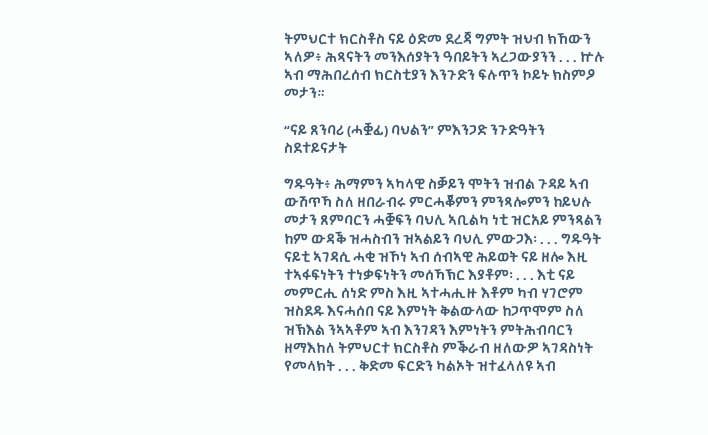ትምህርተ ክርስቶስ ናይ ዕድመ ደረጃ ግምት ዝህብ ክኸውን ኣለዎ፥ ሕጻናትን መንእሰያትን ዓበይትን ኣረጋውያንን . . . ኵሉ ኣብ ማሕበረሰብ ክርስቲያን እንጉድን ፍሉጥን ኮይኑ ክስምዖ መታን።

“ናይ ጸንባሪ (ሓቛፊ) ባህልን” ምእንጋድ ንጉድዓትን ስደተይናታት

ግዱዓት፥ ሕማምን ኣካላዊ ስቓይን ሞትን ዝብል ጉዳይ ኣብ ውሽጥኻ ስለ ዘበራብሩ ምርሓቖምን ምንጻሎምን ከይህሉ መታን ጸምባርን ሓቛፍን ባህሊ ኣቢልካ ነቲ ዝርአይ ምንጻልን ከም ውዳቕ ዝሓስብን ዝኣልይን ባህሊ ምውጋእ፡ . . . ግዱዓት ናይቲ ኣገዳሲ ሓቂ ዝኾነ ኣብ ሰብኣዊ ሕይወት ናይ ዘሎ እዚ ተኣፋፍነትን ተነቃፍነትን መሰኻኽር እያቶም፡ . . . እቲ ናይ መምርሒ ሰነድ ምስ እዚ ኣተሓሒዙ እቶም ካብ ሃገሮም ዝስደዱ እናሓሰበ ናይ እምነት ቅልውላው ከጋጥሞም ስለ ዝኽእል ንኣኣቶም ኣብ እንገዳን እምነትን ምትሕብባርን ዘማእከለ ትምህርተ ክርስቶስ ምቕራብ ዘለውዎ ኣገዳስነት የመላክት . . . ቅድመ ፍርድን ካልኦት ዝተፈላለዩ ኣብ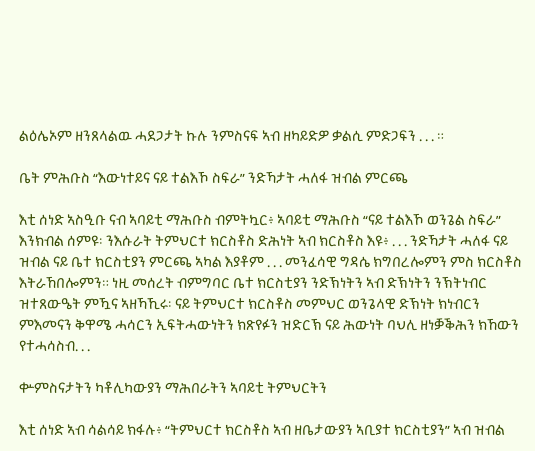ልዕሌኦም ዘንጸላልዉ ሓደጋታት ኩሉ ንምስናፍ ኣብ ዘካይድዎ ቃልሲ ምድጋፍን . . . ።

ቤት ምሕቡስ “እውነተይና ናይ ተልእኾ ስፍራ” ንድኻታት ሓለፋ ዝብል ምርጫ

እቲ ሰነድ ኣስዒቡ ናብ ኣባይቲ ማሕቡስ ብምትኳር፥ ኣባይቲ ማሕቡስ “ናይ ተልእኾ ወንጌል ስፍራ” እንክብል ሰምዩ፡ ንእሱራት ትምህርተ ክርስቶስ ድሕነት ኣብ ክርስቶስ እዩ፥ . . . ንድኻታት ሓለፋ ናይ ዝብል ናይ ቤተ ክርስቲያን ምርጫ ኣካል እያቶም . . . መንፈሳዊ ግዳሴ ክግበረሎምን ምስ ክርስቶስ እትራኸበሎምን። ነዚ መሰረት ብምግባር ቤተ ክርስቲያን ንድኽነትን ኣብ ድኽነትን ንኽትነብር ዝተጸውዔት ምዃና ኣዘኻኺሩ፡ ናይ ትምህርተ ክርስቶስ መምህር ወንጌላዊ ድኽነት ክነብርን ምእመናን ቅዋሜ ሓሳርን ኢፍትሓውነትን ክጽየፉን ዝድርኽ ናይ ሕውነት ባህሊ ዘነቓቕሕን ክኸውን የተሓሳስብ. . .

ቍምስናታትን ካቶሊካውያን ማሕበራትን ኣባይቲ ትምህርትን

እቲ ሰነድ ኣብ ሳልሳይ ክፋሉ፥ “ትምህርተ ክርስቶስ ኣብ ዘቤታውያን ኣቢያተ ክርስቲያን” ኣብ ዝብል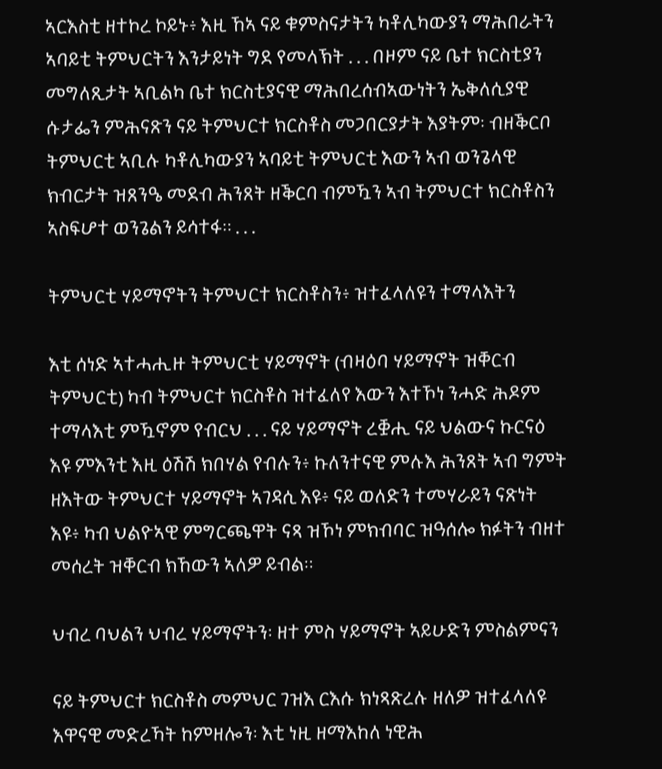ኣርእስቲ ዘተኮረ ኮይኑ፥ እዚ ኸኣ ናይ ቁምስናታትን ካቶሊካውያን ማሕበራትን ኣባይቲ ትምህርትን እንታይነት ግደ የመላኽት . . . በዞም ናይ ቤተ ክርስቲያን መግለጺታት ኣቢልካ ቤተ ክርስቲያናዊ ማሕበረሰብኣውነትን ኤቅለሲያዊ ሱታፌን ምሕናጽን ናይ ትምህርተ ክርስቶስ መጋበርያታት እያትም፡ ብዘቕርቦ ትምህርቲ ኣቢሉ ካቶሊካውያን ኣባይቲ ትምህርቲ እውን ኣብ ወንጌላዊ ክብርታት ዝጸንዔ መደብ ሕንጸት ዘቕርባ ብምዃን ኣብ ትምህርተ ክርስቶስን ኣስፍሆተ ወንጌልን ይሳተፋ። . . .

ትምህርቲ ሃይማኖትን ትምህርተ ክርስቶስን፥ ዝተፈላለዩን ተማላእትን

እቲ ሰነድ ኣተሓሒዙ ትምህርቲ ሃይማኖት (ብዛዕባ ሃይማኖት ዝቐርብ ትምህርቲ) ካብ ትምህርተ ክርስቶስ ዝተፈለየ እውን እተኾነ ንሓድ ሕዶም ተማላእቲ ምዃኖም የብርህ . . . ናይ ሃይማኖት ረቛሒ ናይ ህልውና ኩርናዕ እዩ ምእንቲ እዚ ዕሽሽ ክበሃል የብሉን፥ ኩለንተናዊ ምሉእ ሕንጸት ኣብ ግምት ዘእትው ትምህርተ ሃይማኖት ኣገዳሲ እዩ፥ ናይ ወለድን ተመሃራይን ናጽነት እዩ፥ ካብ ህልዮኣዊ ምግርጫዋት ናጻ ዝኾነ ምክብባር ዝዓሰሎ ክፉትን ብዘተ መሰረት ዝቐርብ ክኸውን ኣለዎ ይብል።

ህብረ ባህልን ህብረ ሃይማኖትን፡ ዘተ ምስ ሃይማኖት ኣይሁድን ምስልምናን

ናይ ትምህርተ ክርስቶስ መምህር ገዝእ ርእሱ ክነጻጽረሉ ዘለዎ ዝተፈላለዩ እዋናዊ መድረኻት ከምዘሎን፡ እቲ ነዚ ዘማእከለ ነዊሕ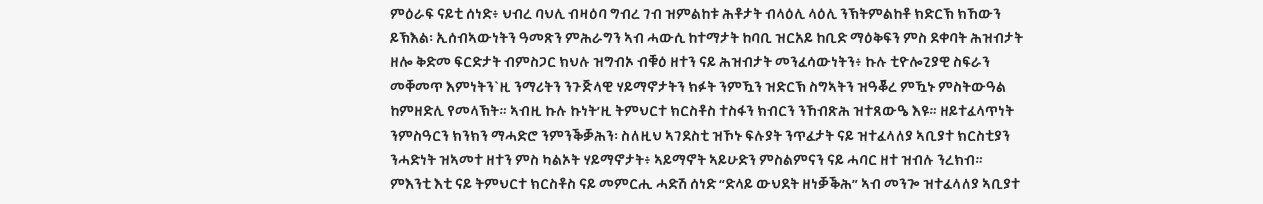ምዕራፍ ናይቲ ሰነድ፥ ህብረ ባህሊ ብዛዕባ ግብረ ገብ ዝምልከቱ ሕቶታት ብላዕሊ ላዕሊ ንኽትምልከቶ ክድርኽ ክኸውን ይኽእል፡ ኢሰብኣውነትን ዓመጽን ምሕራግን ኣብ ሓውሲ ከተማታት ከባቢ ዝርአይ ከቢድ ማዕቅፍን ምስ ደቀባት ሕዝብታት ዘሎ ቅድመ ፍርድታት ብምስጋር ክህሉ ዝግብኦ ብቑዕ ዘተን ናይ ሕዝብታት መንፈሳውነትን፥ ኩሉ ቲዮሎጊያዊ ስፍራን መቐመጥ እምነትን`ዚ ንማሪትን ንጉጅላዊ ሃይማኖታትን ክፉት ንምዃን ዝድርኽ ስግኣትን ዝዓቖረ ምዃኑ ምስትውዓል ከምዘድሊ የመላኽት። ኣብዚ ኩሉ ኩነት’ዚ ትምህርተ ክርስቶስ ተስፋን ክብርን ንኸብጽሕ ዝተጸውዔ እዩ። ዘይተፈላጥነት ንምስዓርን ክንክን ማሓድሮ ንምንቕቓሕን፡ ስለዚህ ኣገደስቲ ዝኾኑ ፍሉያት ንጥፈታት ናይ ዝተፈላለያ ኣቢያተ ክርስቲያን ንሓድነት ዝኣመተ ዘተን ምስ ካልኦት ሃይማኖታት፥ ኣይማኖት ኣይሁድን ምስልምናን ናይ ሓባር ዘተ ዝብሉ ንረክብ። ምእንቲ እቲ ናይ ትምህርተ ክርስቶስ ናይ መምርሒ ሓድሽ ሰነድ “ድላይ ውህደት ዘነቓቕሕ” ኣብ መንጐ ዝተፈላለያ ኣቢያተ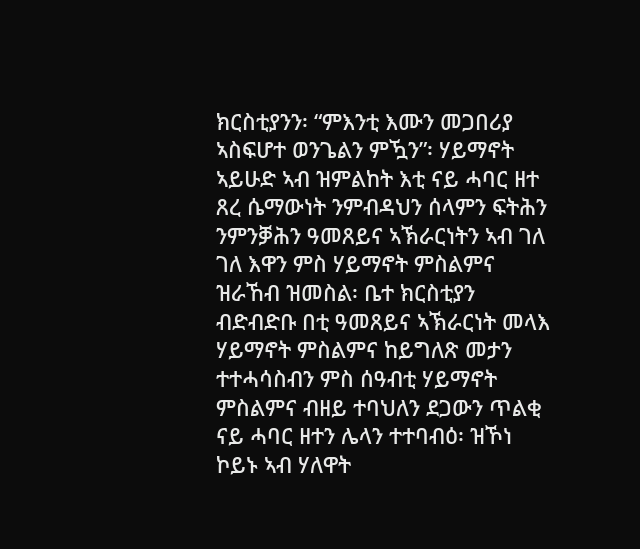ክርስቲያንን፡ “ምእንቲ እሙን መጋበሪያ ኣስፍሆተ ወንጌልን ምዃን”፡ ሃይማኖት ኣይሁድ ኣብ ዝምልከት እቲ ናይ ሓባር ዘተ ጸረ ሴማውነት ንምብዳህን ሰላምን ፍትሕን ንምንቓሕን ዓመጸይና ኣኽራርነትን ኣብ ገለ ገለ እዋን ምስ ሃይማኖት ምስልምና ዝራኸብ ዝመስል፡ ቤተ ክርስቲያን ብድብድቡ በቲ ዓመጸይና ኣኽራርነት መላእ ሃይማኖት ምስልምና ከይግለጽ መታን ተተሓሳስብን ምስ ሰዓብቲ ሃይማኖት ምስልምና ብዘይ ተባህለን ደጋውን ጥልቂ ናይ ሓባር ዘተን ሌላን ተተባብዕ፡ ዝኾነ ኮይኑ ኣብ ሃለዋት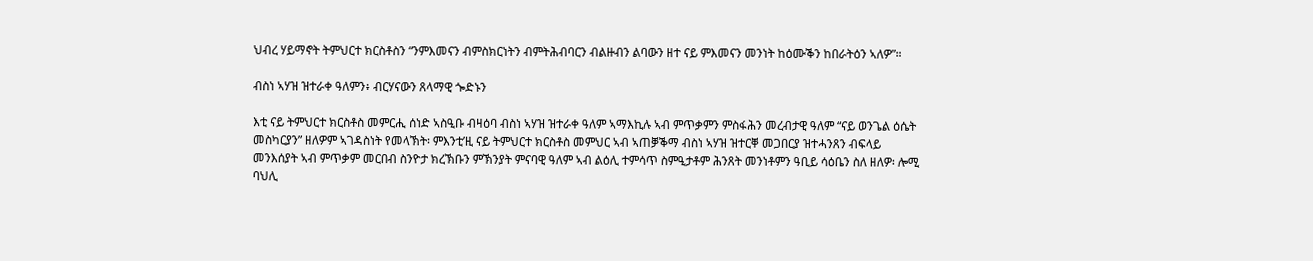ህብረ ሃይማኖት ትምህርተ ክርስቶስን “ንምእመናን ብምስክርነትን ብምትሕብባርን ብልዙብን ልባውን ዘተ ናይ ምእመናን መንነት ከዕሙቕን ከበራትዕን ኣለዎ”።

ብስነ ኣሃዝ ዝተራቀ ዓለምን፥ ብርሃናውን ጸላማዊ ጐድኑን

እቲ ናይ ትምህርተ ክርስቶስ መምርሒ ሰነድ ኣስዒቡ ብዛዕባ ብስነ ኣሃዝ ዝተራቀ ዓለም ኣማእኪሉ ኣብ ምጥቃምን ምስፋሕን መረብታዊ ዓለም “ናይ ወንጌል ዕሴት መስካርያን” ዘለዎም ኣገዳስነት የመላኽት፡ ምእንቲ’ዚ ናይ ትምህርተ ክርስቶስ መምህር ኣብ ኣጠቓቕማ ብስነ ኣሃዝ ዝተርቐ መጋበርያ ዝተሓንጸን ብፍላይ መንእሰያት ኣብ ምጥቃም መርበብ ስንዮታ ክረኽቡን ምኽንያት ምናባዊ ዓለም ኣብ ልዕሊ ተምሳጥ ስምዒታቶም ሕንጸት መንነቶምን ዓቢይ ሳዕቤን ስለ ዘለዎ፡ ሎሚ ባህሊ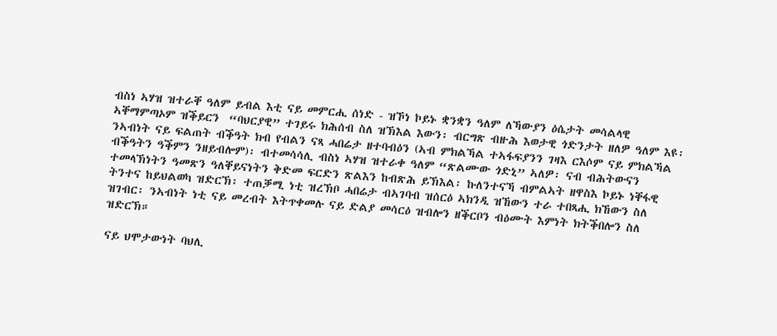ብስነ ኣሃዝ ዝተራቐ ዓለም ይብል እቲ ናይ መምርሒ ሰነድ - ዝኾነ ኮይኑ ቋንቋን ዓለም ለኻውያን ዕሴታት መሳልላዊ ኣቐማምጣኦም ዝቕይርን  “ባህርያዊ” ተገይሩ ክሕሰብ ስለ ዝኽእል እውን፡ ብርግጽ ብዙሕ እወታዊ ጎድንታት ዘለዎ ዓለም እዩ፡ ንኣብነት ናይ ፍልጠት ብቕዓት ክብ የብልን ናጻ ሓበሬታ ዘተባብዕን (ኣብ ምክልኻል ተኣፋፍያንን ገዛእ ርእሶም ናይ ምክልኻል ብቕዓትን ዓቕምን ንዘይብሎም)፡ ብተመሳሳሊ ብስነ ኣሃዝ ዝተራቀ ዓለም “ጽልሙው ጎድኒ” ኣለዎ፡ ናብ ብሕትውናን ተመላኽነትን ዓመጽን ዓለቐይናነትን ቅድመ ፍርድን ጽልእን ከብጽሕ ይኽእል፡ ኩለንተናኻ ብምልኣት ዘዋስእ ኮይኑ ነቐፋዊ ትንተና ከይህልወካ ዝድርኽ፡ ተጠቓሚ ነቲ ዝረኽቦ ሓበሬታ ብኣገባብ ዝሰርዕ ኣክንዲ ዝኸውን ተራ ተበጻሒ ክኸውን ስለ ዝገብር፡ ንኣብነት ነቲ ናይ መረብት እትጥቀመሉ ናይ ድልያ መሳርዕ ዝብሎን ዘቕርቦን ብዕሙት እምነት ክትቕበሎን ስለ ዝድርኽ።

ናይ ህሞታውነት ባህሊ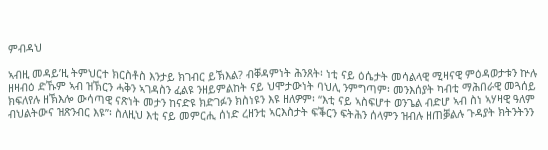ምብዳህ

ኣብዚ መዳይ’ዚ ትምህርተ ክርስቶስ እንታይ ክገብር ይኽእል? ብቐዳምነት ሕንጸት፡ ነቲ ናይ ዕሴታት መሳልላዊ ሚዛናዊ ምዕዳወታቱን ኵሉ ዘዛብዕ ድኹም ኣብ ዝኽርን ሓቅን ኣገዳስን ፈልዩ ንዘይምልከት ናይ ህሞታውነት ባህሊ ንምግጣም፡ መንእሰያት ካብቲ ማሕበራዊ መጓሰይ ክፍለየሉ ዘኽእሎ ውሳጣዊ ናጽነት መታን ከናድዩ ክድገፉን ክስነዩን እዩ ዘለዎም፡ “እቲ ናይ ኣስፍሆተ ወንጌል ብድሆ ኣብ ስነ ኣሃዛዊ ዓለም ብህልትውና ዝጽንብር እዩ”፡ ስለዚህ እቲ ናይ መምርሒ ሰነድ ረዘንቲ ኣርእስታት ፍቕርን ፍትሕን ሰላምን ዝብሉ ዘጠቓልሉ ጉዳያት ክትንትንን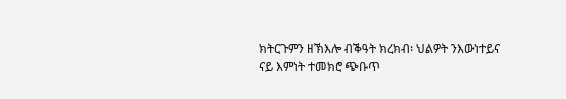ክትርጉምን ዘኽእሎ ብቕዓት ክረክብ፡ ህልዎት ንእውነተይና ናይ እምነት ተመክሮ ጭቡጥ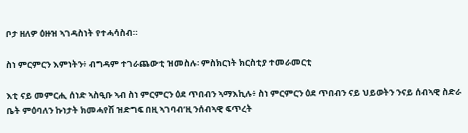ቦታ ዘለዎ ዕዙዝ ኣገዳስነት የተሓሳስብ።

ስነ ምርምርን እምነትን፥ ብግዳም ተገራጨውቲ ዝመስሉ፡ ምስክርነት ክርስቲያ ተመራመርቲ

እቲ ናይ መምርሒ ሰነድ ኣስዒቡ ኣብ ስነ ምርምርን ዕደ ጥበብን ኣማእኪሉ፥ ስነ ምርምርን ዕደ ጥበብን ናይ ህይወትን ንናይ ሰብኣዊ ስድራ ቤት ምዕባለን ኩነታት ክመሓየሽ ዝድግፍ በዚ ኣገባብ’ዚ ንሰብኣዊ ፍጥረት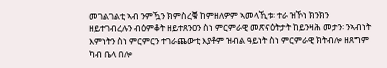መገልገልቲ ኣብ ንምዃን ክምስረቑ ከምዘለዎም ኣመላኺቱ፡ ተራ ዝኾነ ክንክን ዘይተገብረሉን ብዕምቆት ዘይተጸንዐን ስነ ምርምራዊ መጽናዕትታት ከይንዛሕ መታን፡ ንኣብነት እምነትን ስነ ምርምርን ተገራጨውቲ እያቶም ዝብል ዓይነት ስነ ምርምራዊ ክትብሎ ዘጸግም ካብ ቤላ በሎ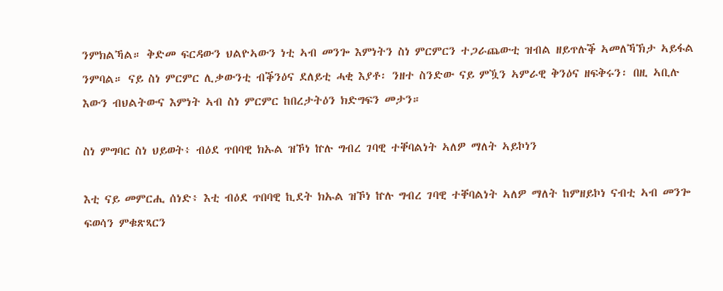ንምክልኻል። ቅድመ ፍርዳውን ህልዮኣውን ነቲ ኣብ መንጐ እምነትን ስነ ምርምርን ተጋራጨውቲ ዝብል ዘይጥሉቕ ኣመለኻኽታ ኣይፋል ንምባል። ናይ ስነ ምርምር ሊቃውንቲ ብቕንዕና ደለይቲ ሓቂ እያቶ፡ ንዘተ ስንድው ናይ ምዃን ኣምራዊ ቅንዕና ዘፍቅሩን፡ በዚ ኣቢሉ እውን ብህልትውና እምነት ኣብ ስነ ምርምር ከበረታትዕን ክድግፍን መታን።

ስነ ምግባር ስነ ህይወት፥ ብዕደ ጥበባዊ ክኡል ዝኾነ ኵሉ ግብረ ገባዊ ተቐባልነት ኣለዎ ማለት ኣይኮነን

እቲ ናይ መምርሒ ሰነድ፥ እቲ ብዕደ ጥበባዊ ኪደት ክኡል ዝኾነ ኵሉ ግብረ ገባዊ ተቐባልነት ኣለዎ ማለት ከምዘይኮነ ናብቲ ኣብ መንጐ ፍወሳን ምቁጽጻርን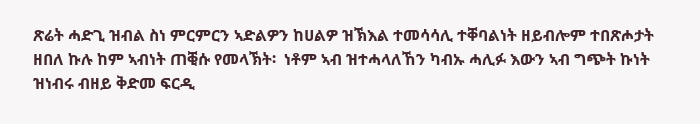ጽሬት ሓድጊ ዝብል ስነ ምርምርን ኣድልዎን ከሀልዎ ዝኽእል ተመሳሳሊ ተቐባልነት ዘይብሎም ተበጽሖታት ዘበለ ኩሉ ከም ኣብነት ጠቒሱ የመላኽት፡  ነቶም ኣብ ዝተሓላለኸን ካብኡ ሓሊፉ እውን ኣብ ግጭት ኩነት ዝነብሩ ብዘይ ቅድመ ፍርዲ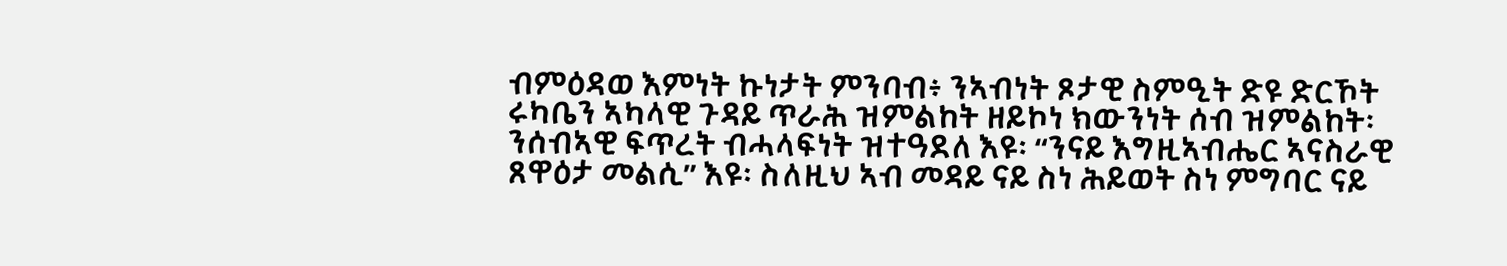ብምዕዳወ እምነት ኩነታት ምንባብ፥ ንኣብነት ጾታዊ ስምዒት ድዩ ድርኾት ሩካቤን ኣካላዊ ጉዳይ ጥራሕ ዝምልከት ዘይኮነ ክውንነት ሰብ ዝምልከት፡ ንሰብኣዊ ፍጥረት ብሓላፍነት ዝተዓደለ እዩ፡ “ንናይ እግዚኣብሔር ኣናስራዊ  ጸዋዕታ መልሲ” እዩ፡ ስለዚህ ኣብ መዳይ ናይ ስነ ሕይወት ስነ ምግባር ናይ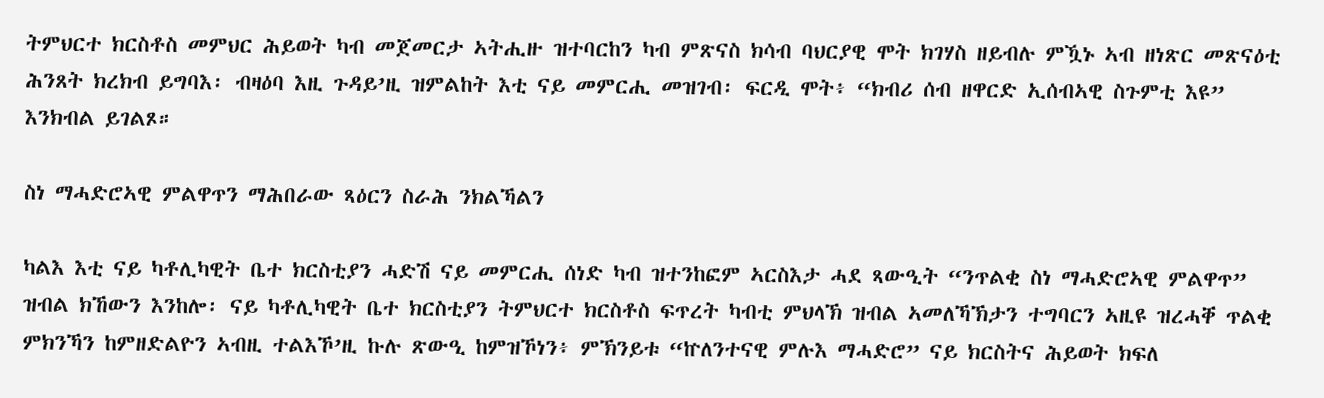ትምህርተ ክርስቶስ መምህር ሕይወት ካብ መጀመርታ ኣትሒዙ ዝተባርከን ካብ ምጽናስ ክሳብ ባህርያዊ ሞት ክገሃስ ዘይብሉ ምዃኑ ኣብ ዘነጽር መጽናዕቲ ሕንጸት ክረክብ ይግባእ፡ ብዛዕባ እዚ ጉዳይ’ዚ ዝምልከት እቲ ናይ መምርሒ መዝገብ፡ ፍርዲ ሞት፥ “ክብሪ ሰብ ዘዋርድ ኢሰብኣዊ ስጉምቲ እዩ” እንክብል ይገልጾ።

ስነ ማሓድሮኣዊ ምልዋጥን ማሕበራው ጻዕርን ስራሕ ንክልኻልን

ካልእ እቲ ናይ ካቶሊካዊት ቤተ ክርስቲያን ሓድሽ ናይ መምርሒ ሰነድ ካብ ዝተንከፎም ኣርስእታ ሓደ ጻውዒት “ንጥልቂ ስነ ማሓድሮኣዊ ምልዋጥ” ዝብል ክኸውን እንከሎ፡ ናይ ካቶሊካዊት ቤተ ክርስቲያን ትምህርተ ክርስቶስ ፍጥረት ካብቲ ምህላኽ ዝብል ኣመለኻኽታን ተግባርን ኣዚዩ ዝረሓቐ ጥልቂ ምክንኻን ከምዘድልዮን ኣብዚ ተልእኾ’ዚ ኩሉ ጽውዒ ከምዝኾነን፥ ምኽንይቱ “ኵለንተናዊ ምሉእ ማሓድሮ” ናይ ክርስትና ሕይወት ክፍለ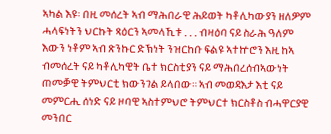ኣካል እዩ፡ በዚ መሰረት ኣብ ማሕበራዊ ሕይወት ካቶሊካውያን ዘለዎም ሓላፍነትን ህርኩት ጻዕርን ኣመላኺቱ . . . ብዛዕባ ናይ ስራሕ ዓለም እውን ነቶም ኣብ ጽንኩር ድኽነት ንዝርከቡ ፍልዩ ኣተኵሮን እዚ ከኣ ብመሰረት ናይ ካቶሊካዊት ቤተ ክርስቲያን ናይ ማሕበረሰብኣውነት ጠመቓዊ ትምህርቲ ክውንገል ይላበው። ኣብ መወዳእታ እቲ ናይ መምርሒ ሰነድ ናይ ዞባዊ ኣስተምህሮ ትምህርተ ክርስቶስ ብሓዋርያዊ መንበር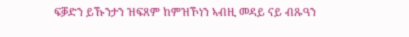ፍቓድን ይኹንታን ዝፍጸም ከምዝኾነን ኣብዚ መዳይ ናይ ብጹዓን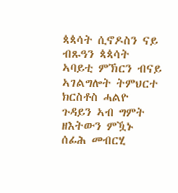ጳጳሳት ሲኖዶስን ናይ ብጹዓን ጳጳሳት ኣባይቲ ምኽርን ብናይ ኣገልግሎት ትምህርተ ክርስቶስ ሓልዮ ጉዳይን ኣብ ግምት ዘእትውን ምዃኑ ሰፊሕ መብርሂ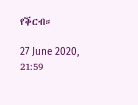የቕርብ።

27 June 2020, 21:59